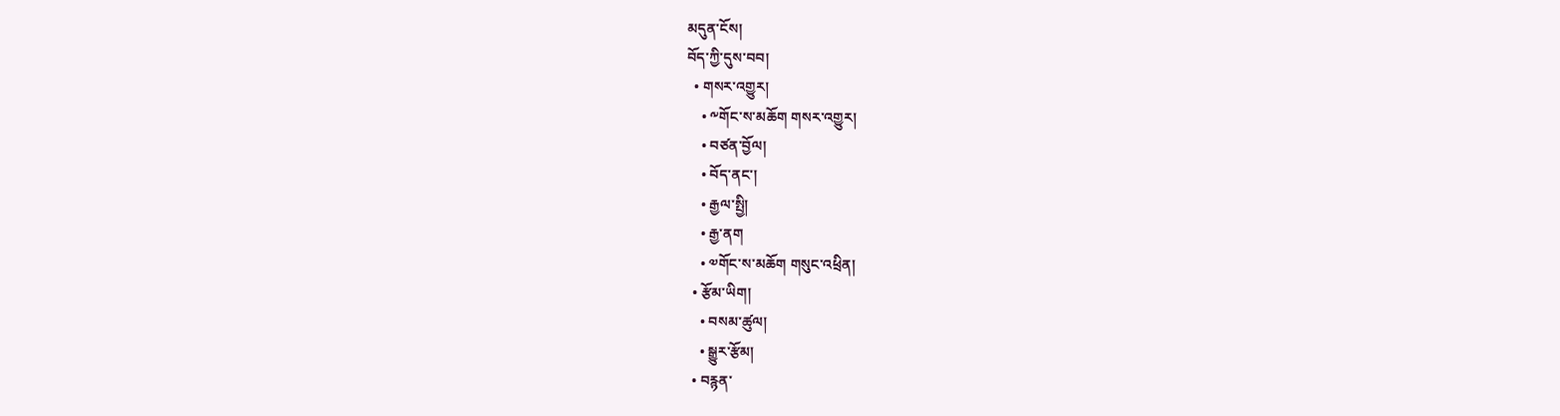མདུན་ངོས།
བོད་ཀྱི་དུས་བབ།
  • གསར་འགྱུར།
    • ༸གོང་ས་མཆོག གསར་འགྱུར།
    • བཙན་བྱོལ།
    • བོད་ནང་།
    • རྒྱལ་སྤྱི།
    • རྒྱ་ནག
    • ༧གོང་ས་མཆོག གསུང་འཕྲིན།
  • རྩོམ་ཡིག།
    • བསམ་ཚུལ།
    • སྒྱུར་རྩོམ།
  • བརྙན་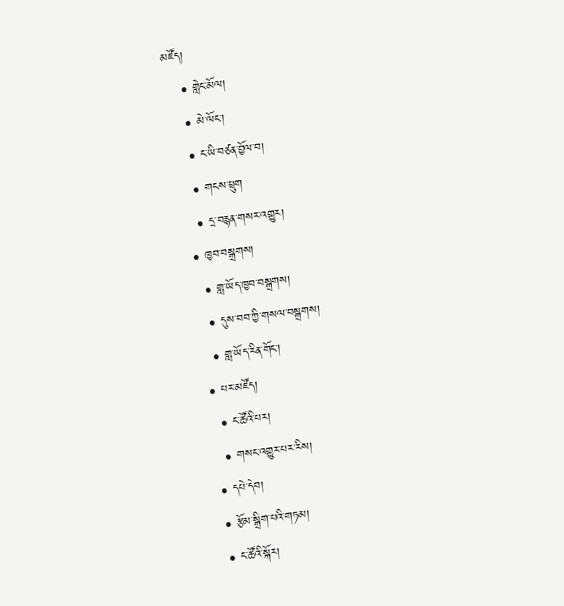མཛོད།
    • གླེང་མོལ།
    • མེ་ལོང་།
    • ང་ཡི་བཙན་བྱོལ་བ།
    • གངས་ཕྲུག
    • དྲ་བརྙན་གསར་འགྱུར།
  • ཁྱབ་བསྒྲགས།
    • གླ་ཡོད་ཁྱབ་བསྒྲགས།
    • དུས་བབ་ཀྱི་གསལ་བསྒྲགས།
    • གླ་ཡོད་རིན་གོང་།
  • པར་མཛོད།
    • ང་ཚོའི་པར།
    • གསང་འགྱུར་པར་རིས།
  • དཔེ་དེབ།
  • རྩོམ་སྒྲིག་པའི་གཏམ།
  • ང་ཚོའི་སྐོར།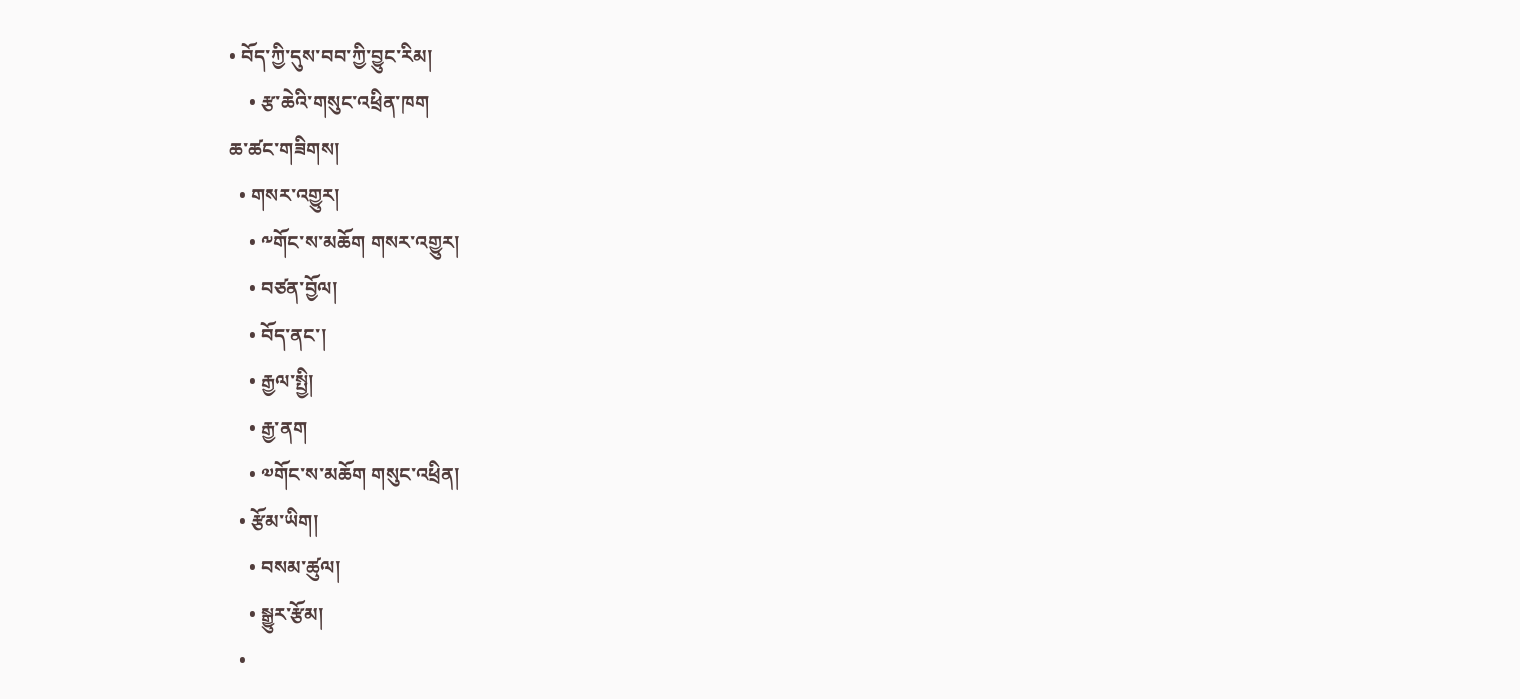• བོད་ཀྱི་དུས་བབ་ཀྱི་བྱུང་རིམ།
    • རྩ་ཆེའི་གསུང་འཕྲིན་ཁག
ཆ་ཚང་གཟིགས།
  • གསར་འགྱུར།
    • ༸གོང་ས་མཆོག གསར་འགྱུར།
    • བཙན་བྱོལ།
    • བོད་ནང་།
    • རྒྱལ་སྤྱི།
    • རྒྱ་ནག
    • ༧གོང་ས་མཆོག གསུང་འཕྲིན།
  • རྩོམ་ཡིག།
    • བསམ་ཚུལ།
    • སྒྱུར་རྩོམ།
  •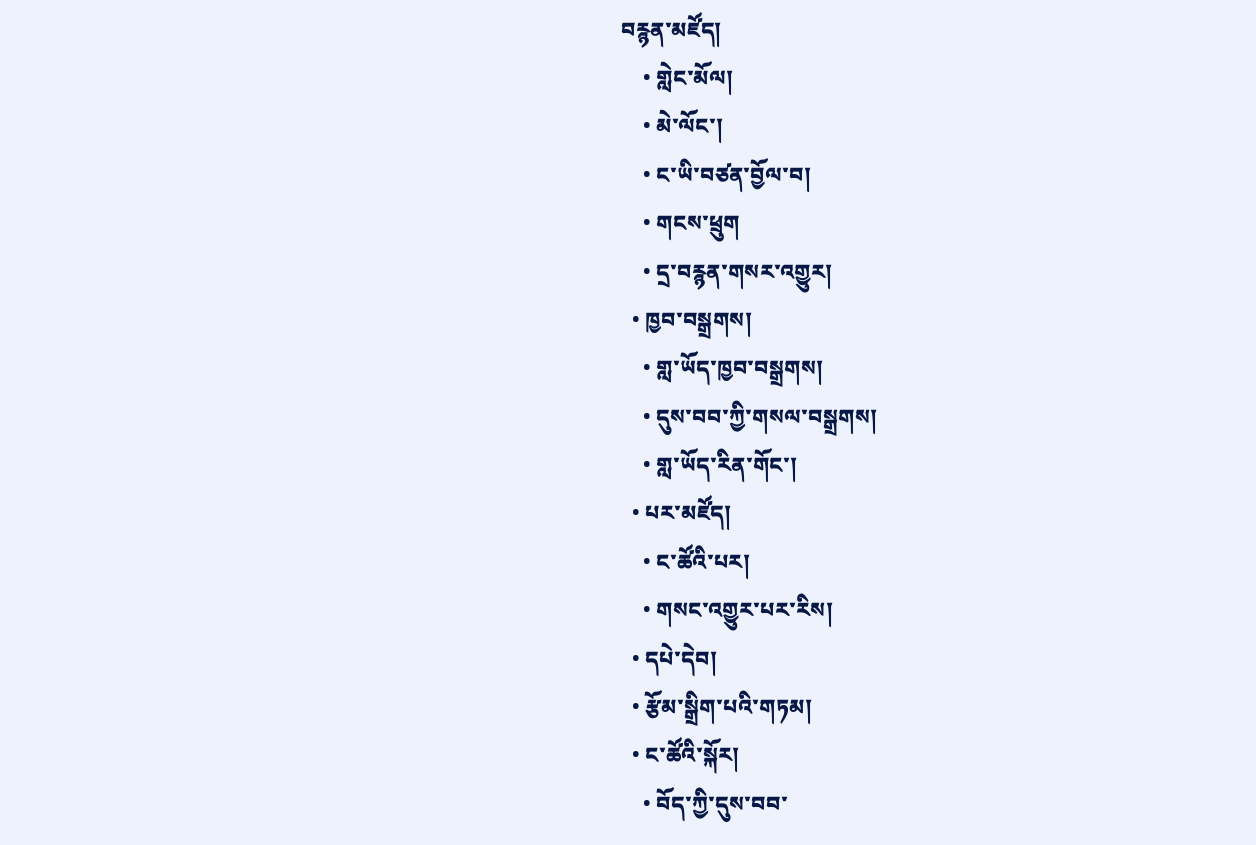བརྙན་མཛོད།
    • གླེང་མོལ།
    • མེ་ལོང་།
    • ང་ཡི་བཙན་བྱོལ་བ།
    • གངས་ཕྲུག
    • དྲ་བརྙན་གསར་འགྱུར།
  • ཁྱབ་བསྒྲགས།
    • གླ་ཡོད་ཁྱབ་བསྒྲགས།
    • དུས་བབ་ཀྱི་གསལ་བསྒྲགས།
    • གླ་ཡོད་རིན་གོང་།
  • པར་མཛོད།
    • ང་ཚོའི་པར།
    • གསང་འགྱུར་པར་རིས།
  • དཔེ་དེབ།
  • རྩོམ་སྒྲིག་པའི་གཏམ།
  • ང་ཚོའི་སྐོར།
    • བོད་ཀྱི་དུས་བབ་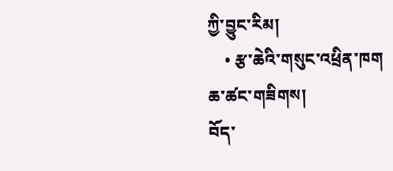ཀྱི་བྱུང་རིམ།
    • རྩ་ཆེའི་གསུང་འཕྲིན་ཁག
ཆ་ཚང་གཟིགས།
བོད་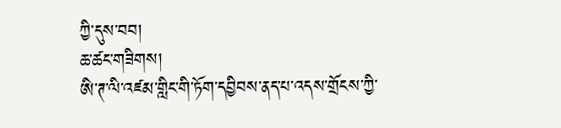ཀྱི་དུས་བབ།
ཆ་ཚང་གཟིགས།
ཨི་ཊ་ལི་འཛམ་གླིང་གི་ཏོག་དབྱིབས་ནད་པ་འདས་གྲོངས་ཀྱི་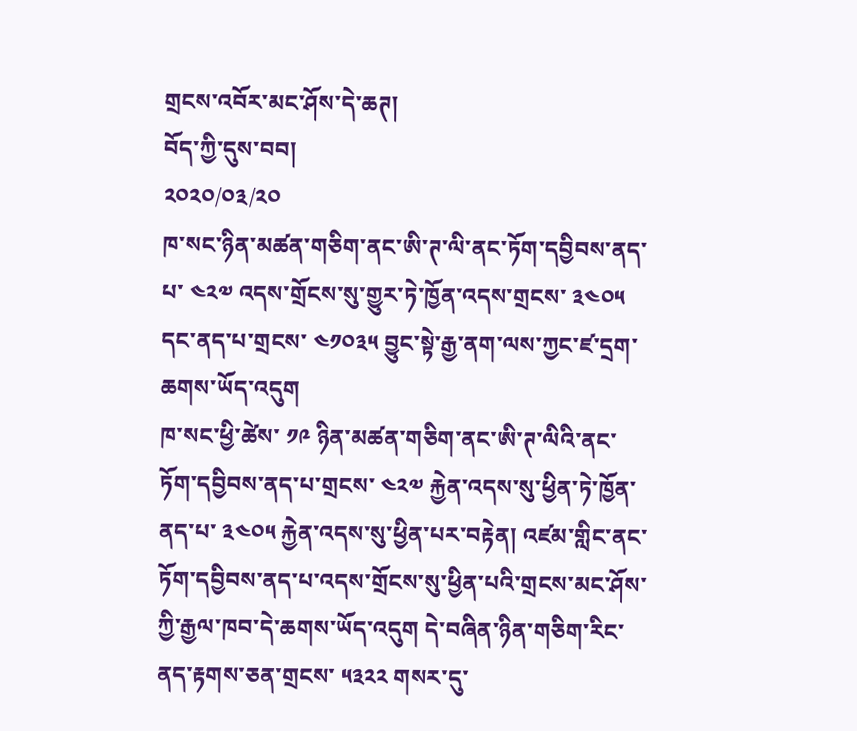གྲངས་འབོར་མང་ཤོས་དེ་ཆཊ།
བོད་ཀྱི་དུས་བབ།
༢༠༢༠/༠༣/༢༠
ཁ་སང་ཉིན་མཚན་གཅིག་ནང་ཨི་ཊ་ལི་ནང་ཏོག་དབྱིབས་ནད་པ་ ༤༢༧ འདས་གྲོངས་སུ་གྱུར་ཏེ་ཁྱོན་འདས་གྲངས་ ༣༤༠༥ དང་ནད་པ་གྲངས་ ༤༡༠༣༥ བྱུང་སྟེ་རྒྱ་ནག་ལས་ཀྱང་ཛ་དྲག་ཆགས་ཡོད་འདུག
ཁ་སང་ཕྱི་ཚེས་ ༡༩ ཉིན་མཚན་གཅིག་ནང་ཨི་ཊ་ལིའི་ནང་ཏོག་དབྱིབས་ནད་པ་གྲངས་ ༤༢༧ རྐྱེན་འདས་སུ་ཕྱིན་ཏེ་ཁྱོན་ནད་པ་ ༣༤༠༥ རྐྱེན་འདས་སུ་ཕྱིན་པར་བརྟེན། འཛམ་གླིང་ནང་ཏོག་དབྱིབས་ནད་པ་འདས་གྲོངས་སུ་ཕྱིན་པའི་གྲངས་མང་ཤོས་ཀྱི་རྒྱལ་ཁབ་དེ་ཆགས་ཡོད་འདུག དེ་བཞིན་ཉིན་གཅིག་རིང་ནད་རྟགས་ཅན་གྲངས་ ༥༣༢༢ གསར་དུ་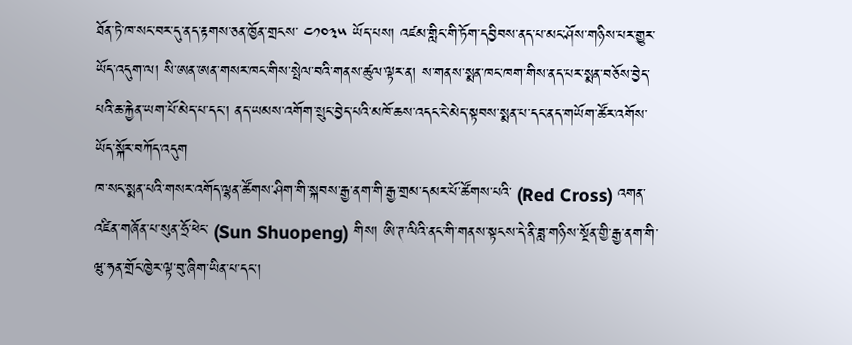ཐོན་ཏེ་ཁ་སང་བར་དུ་ནད་རྟགས་ཅན་ཁྱོན་གྲངས་ ༤༡༠༣༥ ཡོད་པས། འཛམ་གླིང་གི་ཏོག་དབྱིབས་ནད་པ་མང་ཤོས་གཉིས་པར་གྱུར་ཡོད་འདུག་ལ། སི་ཨན་ཨན་གསར་ཁང་གིས་སྤེལ་བའི་གནས་ཚུལ་ལྟར་ན། ས་གནས་སྨན་ཁང་ཁག་གིས་ནད་པར་སྨན་བཅོས་བྱེད་པའི་ཆ་རྐྱེན་ཡག་པོ་མེད་པ་དང་། ནད་ཡམས་འགོག་སྲུང་བྱེད་པའི་མཁོ་ཆས་འདང་ངེ་མེད་སྟབས་སྨན་པ་དང་ནད་གཡོག་ཚོར་འགོས་ཡོད་སྐོར་བཀོད་འདུག
ཁ་སང་སྨན་པའི་གསར་འགོད་ལྷན་ཚོགས་ཤིག་གི་སྐབས་རྒྱ་ནག་གི་རྒྱ་གྲམ་དམར་པོ་ཚོགས་པའི་ (Red Cross) འགན་འཛིན་གཞོན་པ་སུན་ཧྲོ་ཕེང་ (Sun Shuopeng) གིས། ཨི་ཊ་ལིའི་ནང་གི་གནས་སྟངས་དེ་ནི་ཟླ་གཉིས་སྔོན་གྱི་རྒྱ་ནག་གི་ཝུ་ཧན་གྲོང་ཁྱེར་ལྟ་བུ་ཞིག་ཡིན་པ་དང་།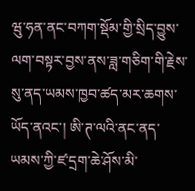ཝུ་ཧན་ནང་བཀག་སྡོམ་གྱི་སྲིད་བྱུས་ལག་བསྟར་བྱས་ནས་ཟླ་གཅིག་གི་རྗེས་སུ་ནད་ཡམས་ཁྱབ་ཚད་མར་ཆགས་ཡོད་ནའང་། ཨི་ཊ་ལའི་ནང་ནད་ཡམས་ཀྱི་ཛ་དྲག་ཆེ་ཤོས་མི་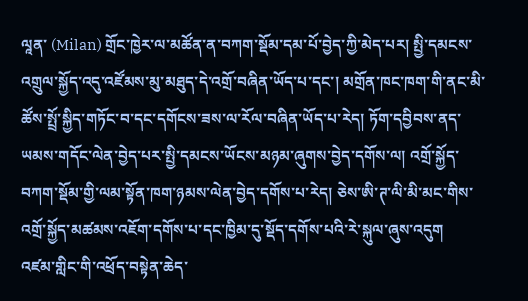ལཱན་ (Milan) གྲོང་ཁྱེར་ལ་མཚོན་ན་བཀག་སྡོམ་དམ་པོ་བྱེད་ཀྱི་མེད་པར། སྤྱི་དམངས་འགྲུལ་སྐྱོད་འདུ་འཛོམས་མུ་མཐུད་དེ་འགྲོ་བཞིན་ཡོད་པ་དང་། མགྲོན་ཁང་ཁག་གི་ནང་མི་ཚོས་སྤྲོ་སྐྱིད་གཏོང་བ་དང་དགོངས་ཟས་ལ་རོལ་བཞིན་ཡོད་པ་རེད། ཏོག་དབྱིབས་ནད་ཡམས་གདོང་ལེན་བྱེད་པར་སྤྱི་དམངས་ཡོངས་མཉམ་ཞུགས་བྱེད་དགོས་ལ། འགྲོ་སྐྱོད་བཀག་སྡོམ་གྱི་ལམ་སྟོན་ཁག་ཉམས་ལེན་བྱེད་དགོས་པ་རེད། ཅེས་ཨི་ཊ་ལི་མི་མང་གིས་འགྲོ་སྐྱོད་མཚམས་འཇོག་དགོས་པ་དང་ཁྱིམ་དུ་སྡོད་དགོས་པའི་རེ་སྐུལ་ཞུས་འདུག
འཛམ་གླིང་གི་འཕྲོད་བསྟེན་ཆེད་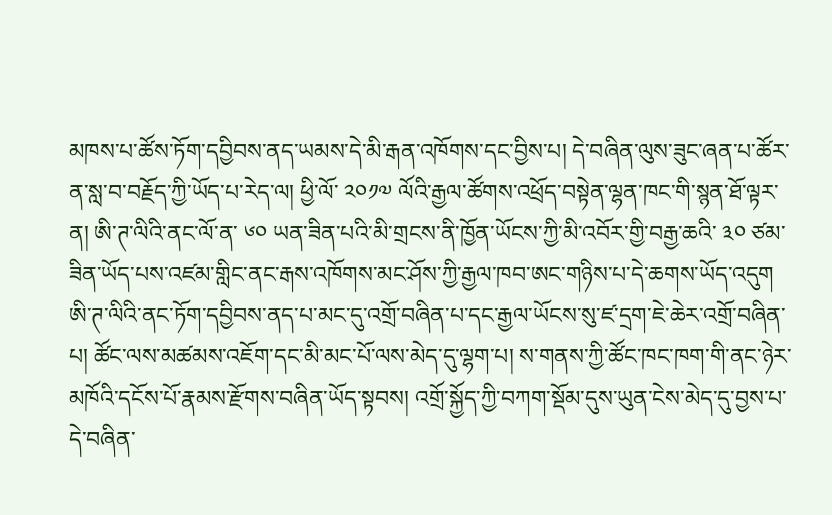མཁས་པ་ཚོས་ཏོག་དབྱིབས་ནད་ཡམས་དེ་མི་རྒན་འཁོགས་དང་བྱིས་པ། དེ་བཞིན་ལུས་ཟུང་ཞན་པ་ཚོར་ན་སླ་བ་བརྗོད་ཀྱི་ཡོད་པ་རེད་ལ། ཕྱི་ལོ་ ༢༠༡༧ ལོའི་རྒྱལ་ཚོགས་འཕྲོད་བསྟེན་ལྷན་ཁང་གི་སྙན་ཐོ་ལྟར་ན། ཨི་ཊ་ལིའི་ནང་ལོ་ན་ ༦༠ ཡན་ཟིན་པའི་མི་གྲངས་ནི་ཁྱོན་ཡོངས་ཀྱི་མི་འབོར་གྱི་བརྒྱ་ཆའི་ ༣༠ ཙམ་ཟིན་ཡོད་པས་འཛམ་གླིང་ནང་རྒས་འཁོགས་མང་ཤོས་ཀྱི་རྒྱལ་ཁབ་ཨང་གཉིས་པ་དེ་ཆགས་ཡོད་འདུག
ཨི་ཊ་ལིའི་ནང་ཏོག་དབྱིབས་ནད་པ་མང་དུ་འགྲོ་བཞིན་པ་དང་རྒྱལ་ཡོངས་སུ་ཛ་དྲག་ཇེ་ཆེར་འགྲོ་བཞིན་པ། ཚོང་ལས་མཚམས་འཇོག་དང་མི་མང་པོ་ལས་མེད་དུ་ལྷག་པ། ས་གནས་ཀྱི་ཚོང་ཁང་ཁག་གི་ནང་ཉེར་མཁོའི་དངོས་པོ་རྣམས་རྫོགས་བཞིན་ཡོད་སྟབས། འགྲོ་སྐྱོད་ཀྱི་བཀག་སྡོམ་དུས་ཡུན་ངེས་མེད་དུ་བྱས་པ་དེ་བཞིན་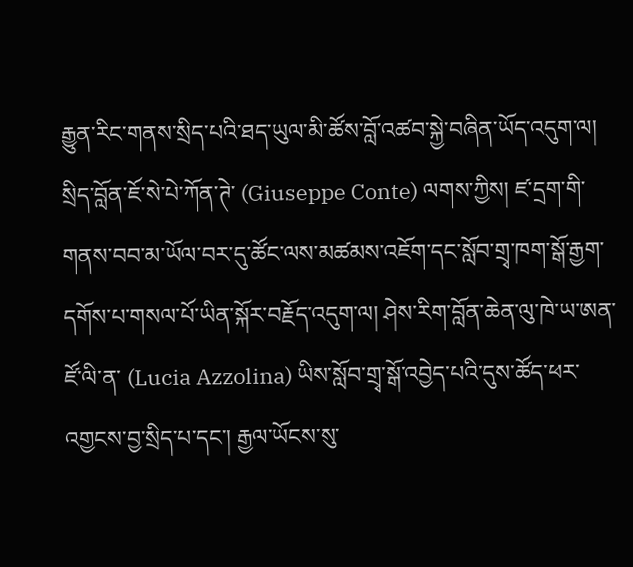རྒྱུན་རིང་གནས་སྲིད་པའི་ཐད་ཡུལ་མི་ཚོས་བློ་འཚབ་སྐྱེ་བཞིན་ཡོད་འདུག་ལ། སྲིད་བློན་ཇོ་སེ་པེ་ཀོན་ཊེ་ (Giuseppe Conte) ལགས་ཀྱིས། ཛ་དྲག་གི་གནས་བབ་མ་ཡོལ་བར་དུ་ཚོང་ལས་མཚམས་འཇོག་དང་སློབ་གྲྭ་ཁག་སྒོ་རྒྱག་དགོས་པ་གསལ་པོ་ཡིན་སྐོར་བརྗོད་འདུག་ལ། ཤེས་རིག་བློན་ཆེན་ལུ་ཁེ་ཡ་ཨན་ཛོ་ལི་ན་ (Lucia Azzolina) ཡིས་སློབ་གྲྭ་སྒོ་འབྱེད་པའི་དུས་ཚོད་ཕར་འགྱངས་བྱ་སྲིད་པ་དང་། རྒྱལ་ཡོངས་སུ་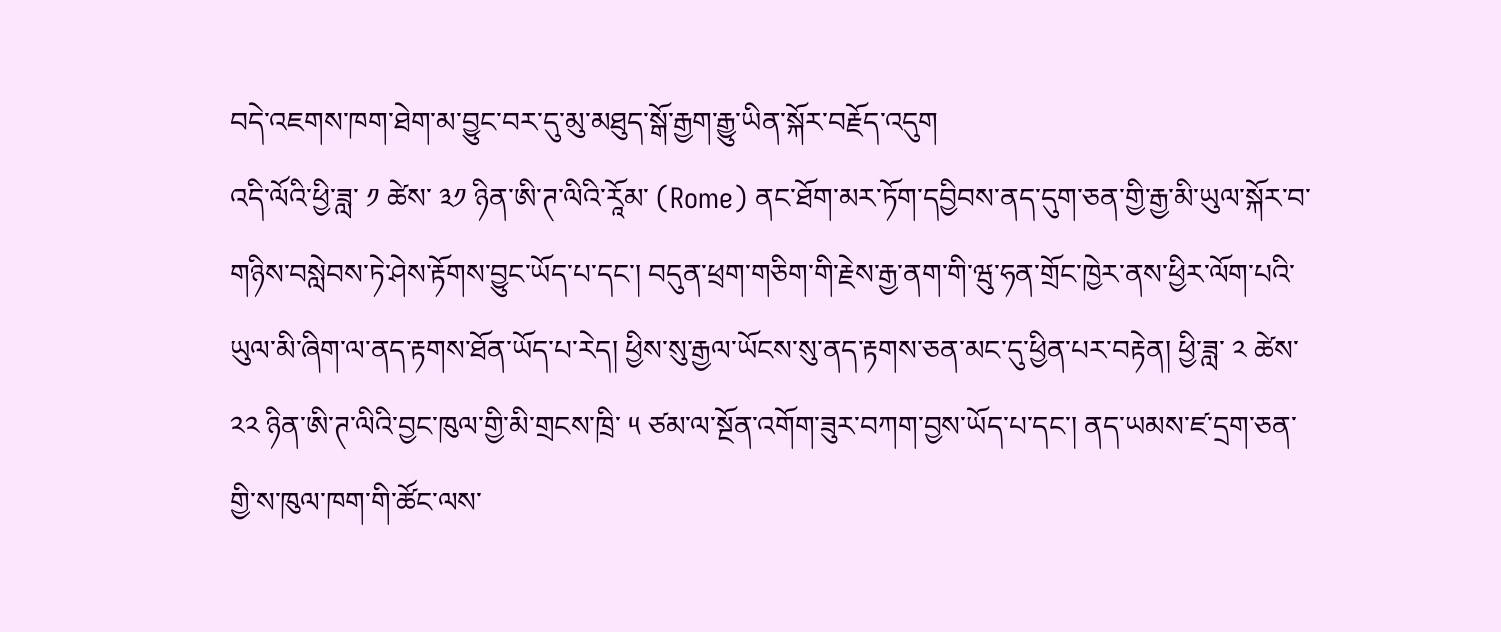བདེ་འཇགས་ཁག་ཐེག་མ་བྱུང་བར་དུ་མུ་མཐུད་སྒོ་རྒྱག་རྒྱུ་ཡིན་སྐོར་བརྗོད་འདུག
འདི་ལོའི་ཕྱི་ཟླ་ ༡ ཚེས་ ༣༡ ཉིན་ཨི་ཊ་ལིའི་རཱོམ་ (Rome) ནང་ཐོག་མར་ཏོག་དབྱིབས་ནད་དུག་ཅན་གྱི་རྒྱ་མི་ཡུལ་སྐོར་བ་གཉིས་བསླེབས་ཏེ་ཤེས་རྟོགས་བྱུང་ཡོད་པ་དང་། བདུན་ཕྲག་གཅིག་གི་རྗེས་རྒྱ་ནག་གི་ཝུ་ཧན་གྲོང་ཁྱེར་ནས་ཕྱིར་ལོག་པའི་ཡུལ་མི་ཞིག་ལ་ནད་རྟགས་ཐོན་ཡོད་པ་རེད། ཕྱིས་སུ་རྒྱལ་ཡོངས་སུ་ནད་རྟགས་ཅན་མང་དུ་ཕྱིན་པར་བརྟེན། ཕྱི་ཟླ་ ༢ ཚེས་ ༢༢ ཉིན་ཨི་ཊ་ལིའི་བྱང་ཁུལ་གྱི་མི་གྲངས་ཁྲི་ ༥ ཙམ་ལ་སྔོན་འགོག་ཟུར་བཀག་བྱས་ཡོད་པ་དང་། ནད་ཡམས་ཛ་དྲག་ཅན་གྱི་ས་ཁུལ་ཁག་གི་ཚོང་ལས་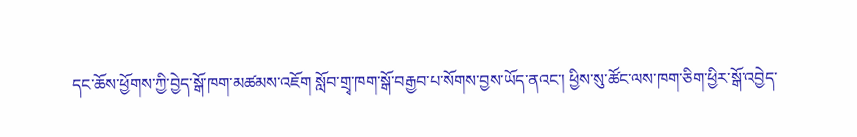དང་ཆོས་ཕྱོགས་ཀྱི་བྱེད་སྒོ་ཁག་མཚམས་འཇོག སློབ་གྲྭ་ཁག་སྒོ་བརྒྱབ་པ་སོགས་བྱས་ཡོད་ནའང་། ཕྱིས་སུ་ཚོང་ལས་ཁག་ཅིག་ཕྱིར་སྒོ་འབྱེད་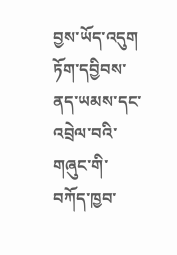བྱས་ཡོད་འདུག ཏོག་དབྱིབས་ནད་ཡམས་དང་འབྲེལ་བའི་གཞུང་གི་བཀོད་ཁྱབ་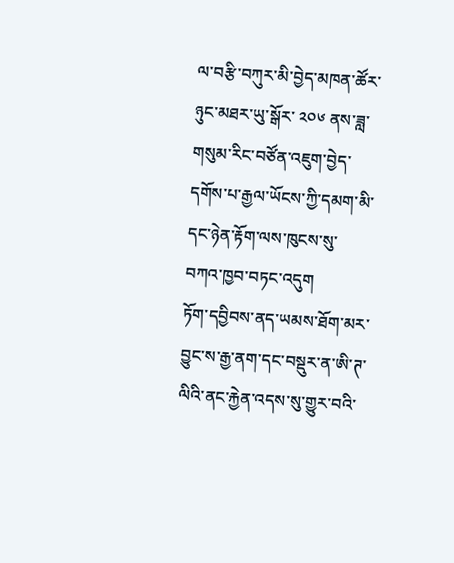ལ་བརྩི་བཀུར་མི་བྱེད་མཁན་ཚོར་ཉུང་མཐར་ཡུ་སྒོར་ ༢༠༦ ནས་ཟླ་གསུམ་རིང་བཙོན་འཇུག་བྱེད་དགོས་པ་རྒྱལ་ཡོངས་ཀྱི་དམག་མི་དང་ཉེན་རྟོག་ལས་ཁུངས་སུ་བཀའ་ཁྱབ་བཏང་འདུག
ཏོག་དབྱིབས་ནད་ཡམས་ཐོག་མར་བྱུང་ས་རྒྱ་ནག་དང་བསྡུར་ན་ཨི་ཊ་ལིའི་ནང་རྐྱེན་འདས་སུ་གྱུར་བའི་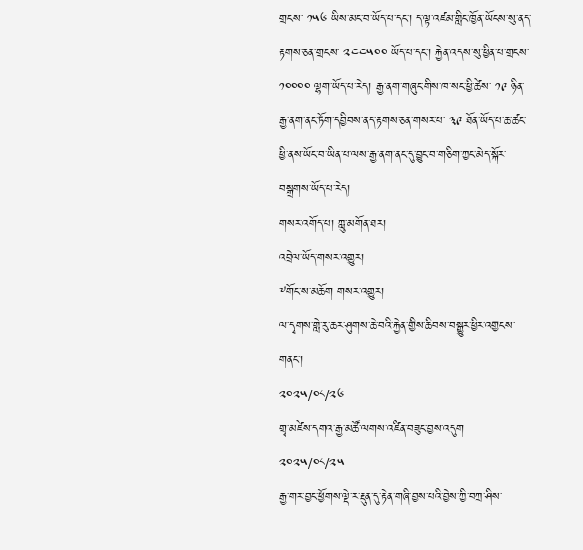གྲངས་ ༡༥༦ ཡིས་མང་བ་ཡོད་པ་དང་། ད་ལྟ་འཛམ་གླིང་ཁྱོན་ཡོངས་སུ་ནད་རྟགས་ཅན་གྲངས་ ༢༤༤༥༠༠ ཡོད་པ་དང་། རྐྱེན་འདས་སུ་ཕྱིན་པ་གྲངས་ ༡༠༠༠༠ ལྷག་ཡོད་པ་རེད། རྒྱ་ནག་གཞུང་གིས་ཁ་སང་ཕྱི་ཚེས་ ༡༩ ཉིན་རྒྱ་ནག་ནང་ཏོག་དབྱིབས་ནད་རྟགས་ཅན་གསར་པ་ ༣༩ ཐོན་ཡོད་པ་ཆ་ཚང་ཕྱི་ནས་ཡོང་བ་ཡིན་པ་ལས་རྒྱ་ནག་ནང་དུ་བྱུང་བ་གཅིག་ཀྱང་མེད་སྐོར་བསྒྲགས་ཡོད་པ་རེད།
གསར་འགོད་པ། ཀླུ་མགོན་ཐར།
འབྲེལ་ཡོད་གསར་འགྱུར།
༸གོང་ས་མཆོག གསར་འགྱུར།
ལ་དྭགས་གླེ་རུ་ཆར་ཤུགས་ཆེ་བའི་རྐྱེན་གྱིས་ཆིབས་བསྒྱུར་ཕྱིར་འགྱངས་གནང་།
༢༠༢༥/༠༨/༢༦
གྲྭ་མཛེས་དགའ་རྒྱ་མཚོ་ལགས་འཛིན་བཟུང་བྱས་འདུག
༢༠༢༥/༠༨/༢༥
རྒྱ་གར་བྱང་ཕྱོགས་ལྡེ་ར་རྡུན་དུ་རྟེན་གཞི་བྱས་པའི་བྱེས་ཀྱི་བཀྲ་ཤིས་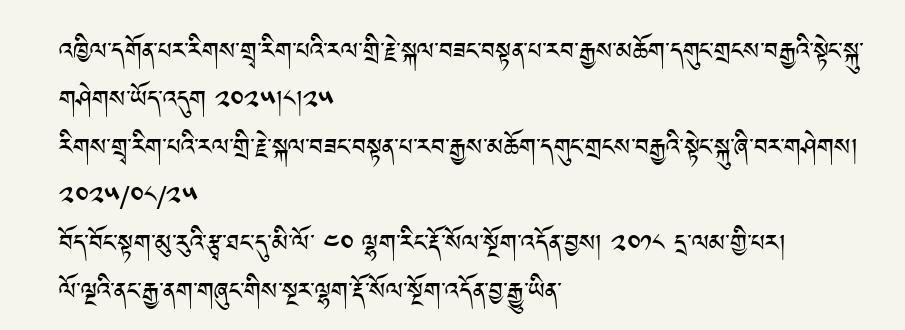འཁྱིལ་དགོན་པར་རིགས་གྲྭ་རིག་པའི་རལ་གྲི་རྗེ་སྐལ་བཟང་བསྟན་པ་རབ་རྒྱས་མཆོག་དགུང་གྲངས་བརྒྱའི་སྟེང་སྐུ་གཤེགས་ཡོད་འདུག ༢༠༢༥།༨།༢༥
རིགས་གྲྭ་རིག་པའི་རལ་གྲི་རྗེ་སྐལ་བཟང་བསྟན་པ་རབ་རྒྱས་མཆོག་དགུང་གྲངས་བརྒྱའི་སྟེང་སྐུ་ཞི་བར་གཤེགས།
༢༠༢༥/༠༨/༢༥
བོད་བོང་སྟག་མུ་རུའི་རྩྭ་ཐང་དུ་མི་ལོ་ ༤༠ ལྷག་རིང་རྡོ་སོལ་སྔོག་འདོན་བྱས། ༢༠༡༨ དྲ་ལམ་གྱི་པར།
ལོ་ལྔའི་ནང་རྒྱ་ནག་གཞུང་གིས་སྔར་ལྷག་རྡོ་སོལ་སྔོག་འདོན་བྱ་རྒྱུ་ཡིན་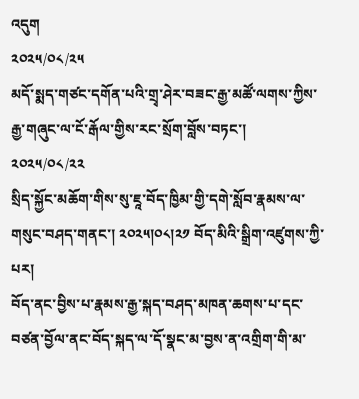འདུག
༢༠༢༥/༠༨/༢༥
མདོ་སྨད་གཙང་དགོན་པའི་གྲྭ་ཤེར་བཟང་རྒྱ་མཚོ་ལགས་ཀྱིས་རྒྱ་གཞུང་ལ་ངོ་རྒོལ་གྱིས་རང་སྲོག་བློས་བཏང་།
༢༠༢༥/༠༨/༢༢
སྲིད་སྐྱོང་མཆོག་གིས་སུ་ཇཱ་བོད་ཁྱིམ་གྱི་དགེ་སློབ་རྣམས་ལ་གསུང་བཤད་གནང་། ༢༠༢༥།༠༨།༢༡ བོད་མིའི་སྒྲིག་འཛུགས་ཀྱི་པར།
བོད་ནང་བྱིས་པ་རྣམས་རྒྱ་སྐད་བཤད་མཁན་ཆགས་པ་དང་བཙན་བྱོལ་ནང་བོད་སྐད་ལ་དོ་སྣང་མ་བྱས་ན་འགྲིག་གི་མ་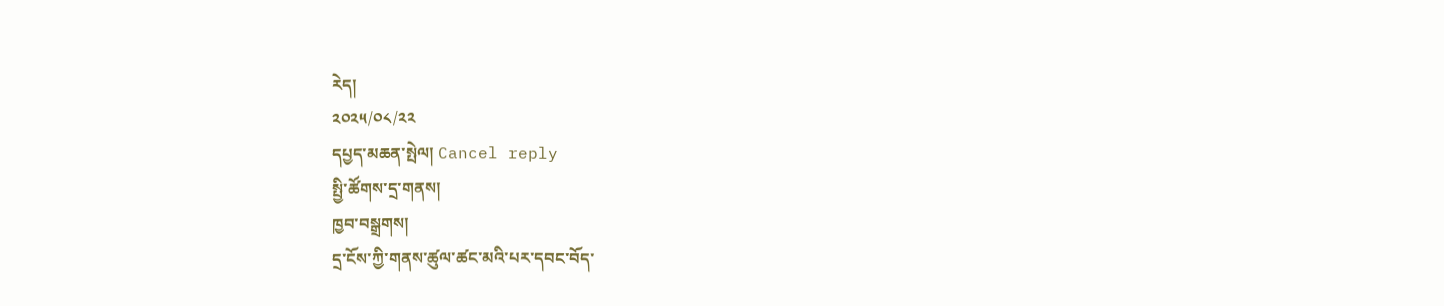རེད།
༢༠༢༥/༠༨/༢༢
དཔྱད་མཆན་སྤེལ། Cancel reply
སྤྱི་ཚོགས་དྲ་གནས།
ཁྱབ་བསྒྲགས།
དྲ་ངོས་ཀྱི་གནས་ཚུལ་ཚང་མའི་པར་དབང་བོད་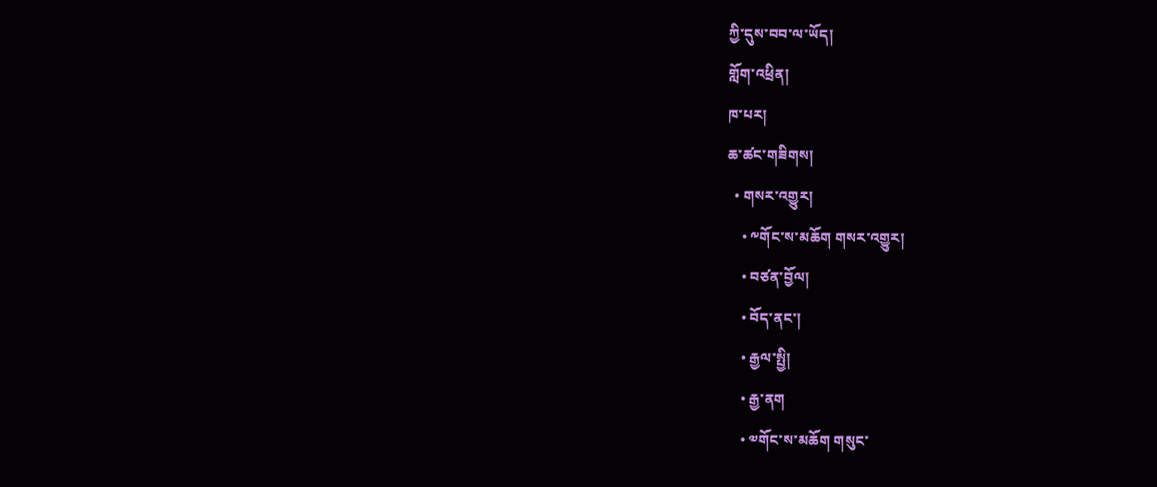ཀྱི་དུས་བབ་ལ་ཡོད།
གློག་འཕྲིན།
ཁ་པར།
ཆ་ཚང་གཟིགས།
  • གསར་འགྱུར།
    • ༸གོང་ས་མཆོག གསར་འགྱུར།
    • བཙན་བྱོལ།
    • བོད་ནང་།
    • རྒྱལ་སྤྱི།
    • རྒྱ་ནག
    • ༧གོང་ས་མཆོག གསུང་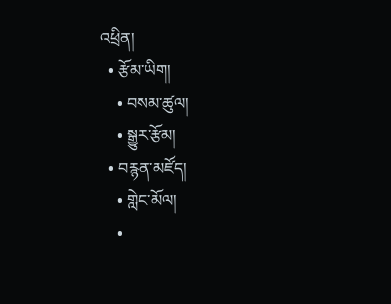འཕྲིན།
  • རྩོམ་ཡིག།
    • བསམ་ཚུལ།
    • སྒྱུར་རྩོམ།
  • བརྙན་མཛོད།
    • གླེང་མོལ།
    •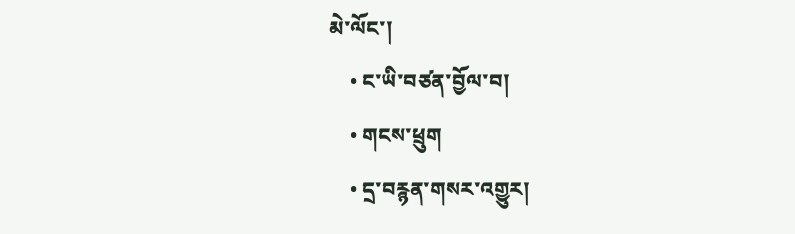མེ་ལོང་།
    • ང་ཡི་བཙན་བྱོལ་བ།
    • གངས་ཕྲུག
    • དྲ་བརྙན་གསར་འགྱུར།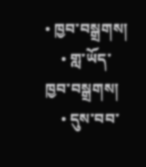• ཁྱབ་བསྒྲགས།
    • གླ་ཡོད་ཁྱབ་བསྒྲགས།
    • དུས་བབ་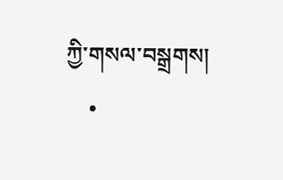ཀྱི་གསལ་བསྒྲགས།
    •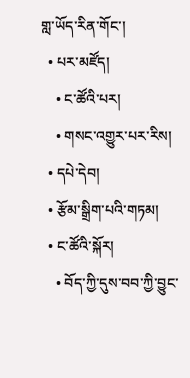གླ་ཡོད་རིན་གོང་།
  • པར་མཛོད།
    • ང་ཚོའི་པར།
    • གསང་འགྱུར་པར་རིས།
  • དཔེ་དེབ།
  • རྩོམ་སྒྲིག་པའི་གཏམ།
  • ང་ཚོའི་སྐོར།
    • བོད་ཀྱི་དུས་བབ་ཀྱི་བྱུང་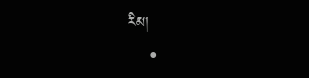རིམ།
    •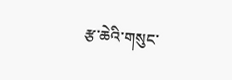རྩ་ཆེའི་གསུང་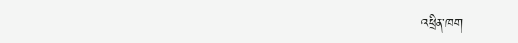འཕྲིན་ཁག